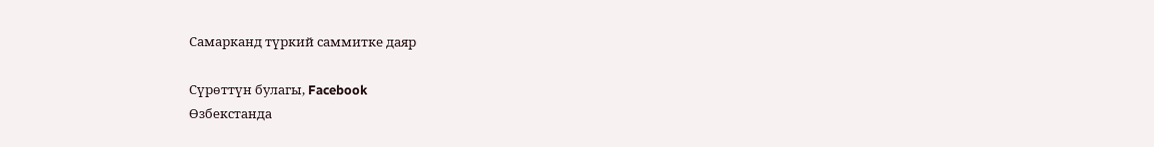Самарканд түркий саммитке даяр

Сүрөттүн булагы, Facebook
Өзбекстанда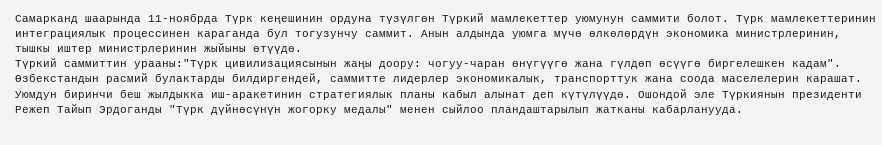Самарканд шаарында 11-ноябрда Түрк кеңешинин ордуна түзүлгөн Түркий мамлекеттер уюмунун саммити болот. Түрк мамлекеттеринин интеграциялык процессинен караганда бул тогузунчу саммит. Анын алдында уюмга мүчө өлкөлөрдүн экономика министрлеринин, тышкы иштер министрлеринин жыйыны өтүүдө.
Түркий саммиттин урааны:"Түрк цивилизациясынын жаңы доору: чогуу-чаран өнүгүүгө жана гүлдөп өсүүгө биргелешкен кадам".
Өзбекстандын расмий булактарды билдиргендей, саммитте лидерлер экономикалык, транспорттук жана соода маселелерин карашат.
Уюмдун биринчи беш жылдыкка иш-аракетинин стратегиялык планы кабыл алынат деп күтүлүүдө. Ошондой эле Түркиянын президенти Режеп Тайып Эрдоганды "Түрк дүйнөсүнүн жогорку медалы" менен сыйлоо пландаштарылып жатканы кабарланууда.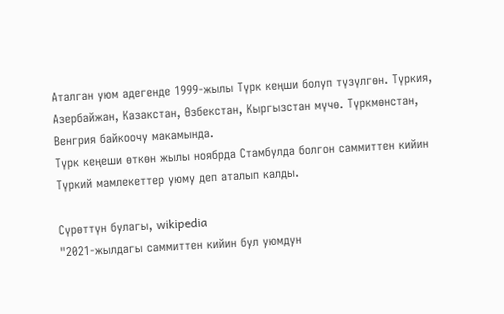Аталган уюм адегенде 1999-жылы Түрк кеңши болуп түзүлгөн. Түркия, Азербайжан, Казакстан, Өзбекстан, Кыргызстан мүчө. Түркмөнстан, Венгрия байкоочу макамында.
Түрк кеңеши өткөн жылы ноябрда Стамбулда болгон саммиттен кийин Түркий мамлекеттер уюму деп аталып калды.

Сүрөттүн булагы, wikipedia
"2021-жылдагы саммиттен кийин бул уюмдун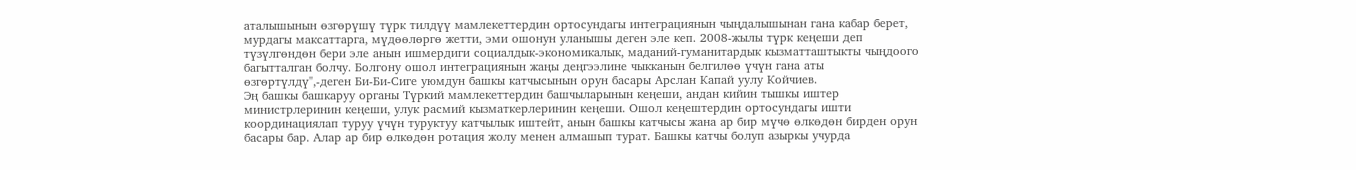аталышынын өзгөрүшү түрк тилдүү мамлекеттердин ортосундагы интеграциянын чыңдалышынан гана кабар берет, мурдагы максаттарга, мүдөөлөргө жетти, эми ошонун уланышы деген эле кеп. 2008-жылы түрк кеңеши деп түзүлгөндөн бери эле анын ишмердиги социалдык-экономикалык, маданий-гуманитардык кызматташтыкты чыңдоого багытталган болчу. Болгону ошол интеграциянын жаңы деңгээлине чыкканын белгилөө үчүн гана аты өзгөртүлдү",-деген Би-Би-Сиге уюмдун башкы катчысынын орун басары Арслан Капай уулу Койчиев.
Эң башкы башкаруу органы Түркий мамлекеттердин башчыларынын кеңеши, андан кийин тышкы иштер министрлеринин кеңеши, улук расмий кызматкерлеринин кеңеши. Ошол кеңештердин ортосундагы ишти координациялап туруу үчүн туруктуу катчылык иштейт, анын башкы катчысы жана ар бир мүчө өлкөдөн бирден орун басары бар. Алар ар бир өлкөдөн ротация жолу менен алмашып турат. Башкы катчы болуп азыркы учурда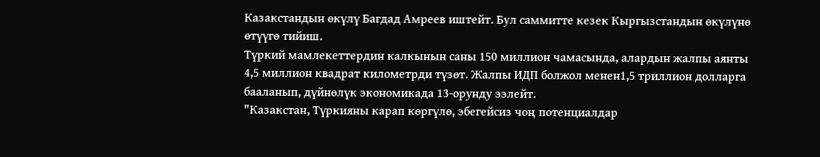Казакстандын өкүлү Багдад Амреев иштейт. Бул саммитте кезек Кыргызстандын өкүлүнө өтүүгө тийиш.
Түркий мамлекеттердин калкынын саны 150 миллион чамасында, алардын жалпы аянты 4,5 миллион квадрат километрди түзөт. Жалпы ИДП болжол менен1,5 триллион долларга бааланып, дүйнөлүк экономикада 13-орунду ээлейт.
"Казакстан, Түркияны карап көргүлө, эбегейсиз чоң потенциалдар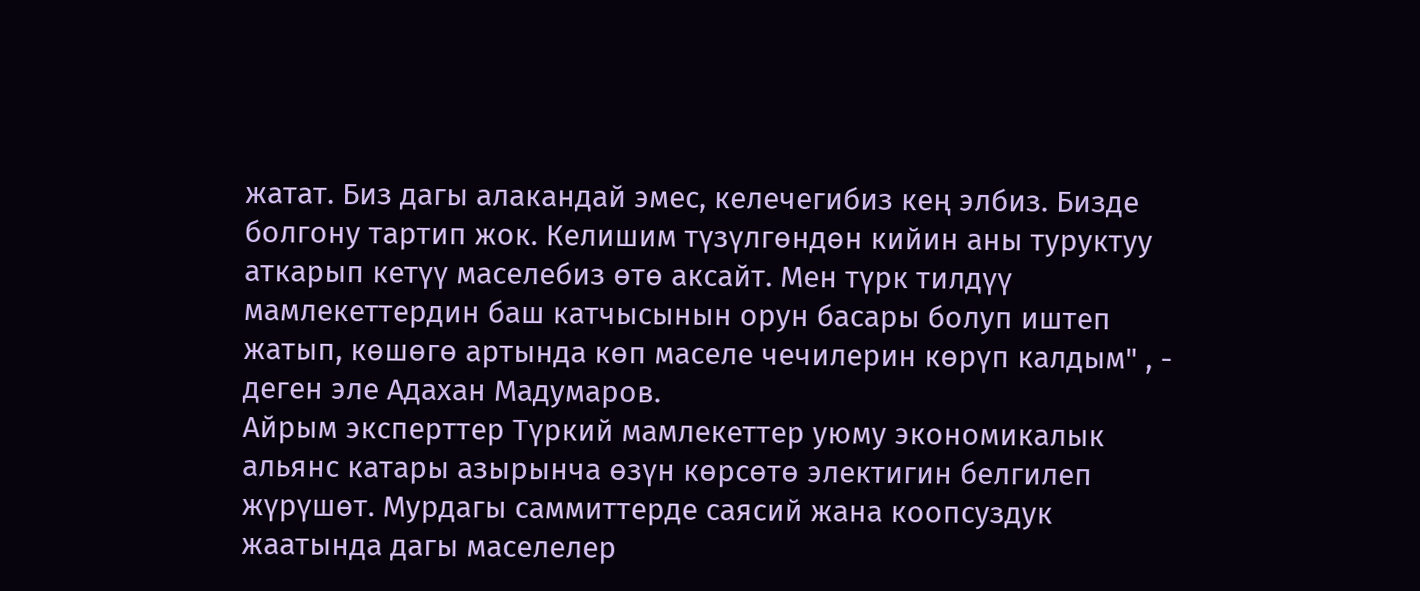жатат. Биз дагы алакандай эмес, келечегибиз кең элбиз. Бизде болгону тартип жок. Келишим түзүлгөндөн кийин аны туруктуу аткарып кетүү маселебиз өтө аксайт. Мен түрк тилдүү мамлекеттердин баш катчысынын орун басары болуп иштеп жатып, көшөгө артында көп маселе чечилерин көрүп калдым" , - деген эле Адахан Мадумаров.
Айрым эксперттер Түркий мамлекеттер уюму экономикалык альянс катары азырынча өзүн көрсөтө электигин белгилеп жүрүшөт. Мурдагы саммиттерде саясий жана коопсуздук жаатында дагы маселелер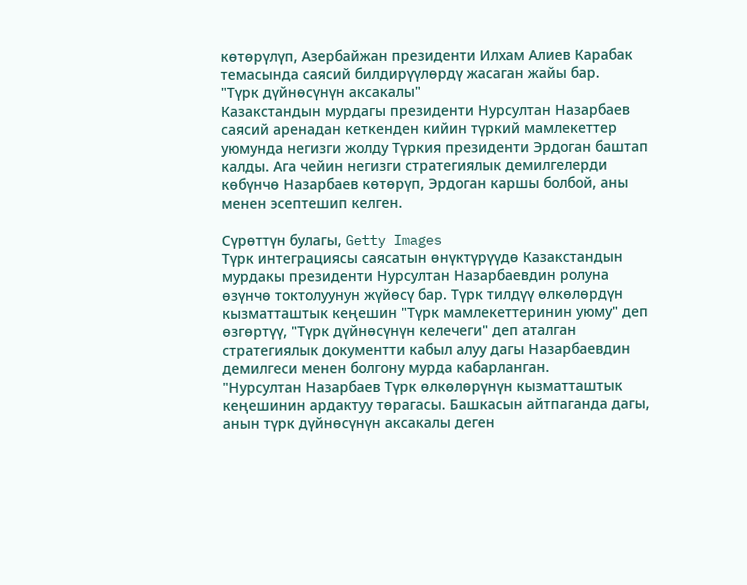көтөрүлүп, Азербайжан президенти Илхам Алиев Карабак темасында саясий билдирүүлөрдү жасаган жайы бар.
"Түрк дүйнөсүнүн аксакалы"
Казакстандын мурдагы президенти Нурсултан Назарбаев саясий аренадан кеткенден кийин түркий мамлекеттер уюмунда негизги жолду Түркия президенти Эрдоган баштап калды. Ага чейин негизги стратегиялык демилгелерди көбүнчө Назарбаев көтөрүп, Эрдоган каршы болбой, аны менен эсептешип келген.

Сүрөттүн булагы, Getty Images
Түрк интеграциясы саясатын өнүктүрүүдө Казакстандын мурдакы президенти Нурсултан Назарбаевдин ролуна өзүнчө токтолуунун жүйөсү бар. Түрк тилдүү өлкөлөрдүн кызматташтык кеңешин "Түрк мамлекеттеринин уюму" деп өзгөртүү, "Түрк дүйнөсүнүн келечеги" деп аталган стратегиялык документти кабыл алуу дагы Назарбаевдин демилгеси менен болгону мурда кабарланган.
"Нурсултан Назарбаев Түрк өлкөлөрүнүн кызматташтык кеңешинин ардактуу төрагасы. Башкасын айтпаганда дагы, анын түрк дүйнөсүнүн аксакалы деген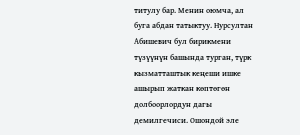титулу бар. Менин оюмча, ал буга абдан татыктуу. Нурсултан Абишевич бул бирикмени түзүүнүн башында турган, түрк кызматташтык кеңеши ишке ашырып жаткан көптөгөн долбоорлордун дагы демилгечиси. Ошондой эле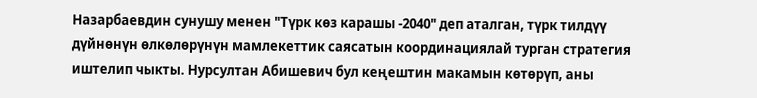Назарбаевдин сунушу менен "Түрк көз карашы -2040" деп аталган, түрк тилдүү дүйнөнүн өлкөлөрүнүн мамлекеттик саясатын координациялай турган стратегия иштелип чыкты. Нурсултан Абишевич бул кеңештин макамын көтөрүп, аны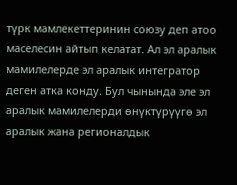түрк мамлекеттеринин союзу деп атоо маселесин айтып келатат. Ал эл аралык мамилелерде эл аралык интегратор деген атка конду. Бул чынында эле эл аралык мамилелерди өнүктүрүүгө эл аралык жана регионалдык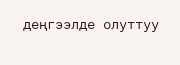деңгээлде олуттуу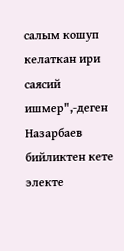салым кошуп келаткан ири саясий ишмер",-деген Назарбаев бийликтен кете электе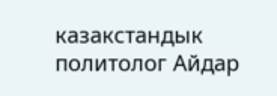казакстандык политолог Айдар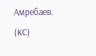Амребаев. (КС)